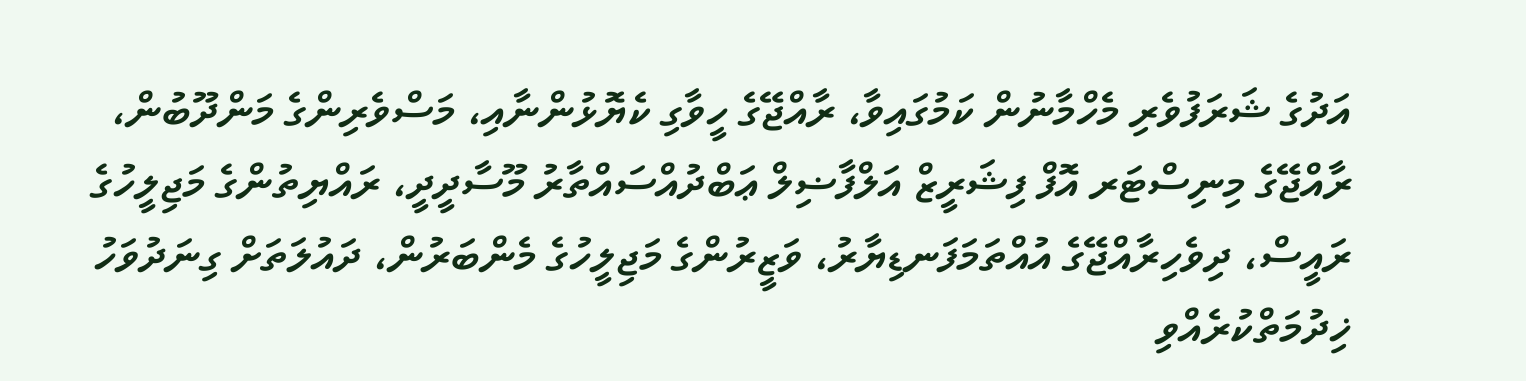އަދުގެ ޝަރަފުވެރި މެހްމާނުން ކަމުގައިވާ، ރާއްޖޭގެ ހީވާގި ކެޔޮޅުންނާއި، މަސްވެރިންގެ މަންދޫބުން، ރާއްޖޭގެ މިނިސްޓަރ އޮފް ފިޝަރީޒް އަލްފާޟިލް ޢަބްދުއްސައްތާރު މޫސާދީދީ، ރައްޔިތުންގެ މަޖިލީހުގެ ރައީސް، ދިވެހިރާއްޖޭގެ އުއްތަމަފަނޑިޔާރު، ވަޒީރުންގެ މަޖިލީހުގެ މެންބަރުން، ދައުލަތަށް ގިނަދުވަހު ޚިދުމަތްކުރެއްވި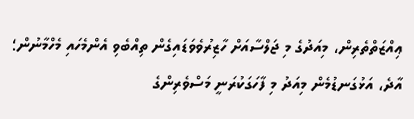ޢިއްޒަތްތެރިން، މިއަދުގެ މި ޖަލްސާއަށް ހާޒިރުވެވަޑައިގެން ތިއްބެވި އެންމެހައި މެހްމާނުން؛
އާދެ، އަޅުގަނޑުމެން މިއަދު މި ފާހަގަކުރަނީ މަސްވެރިންގެ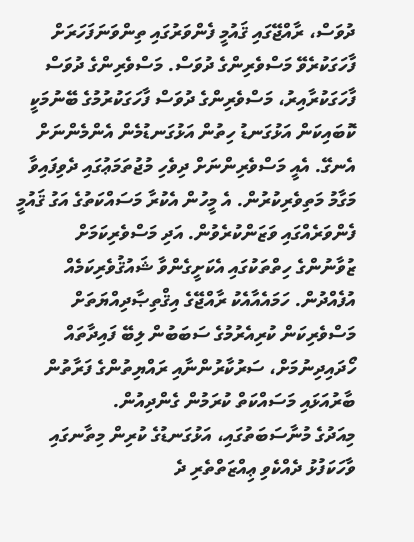ދުވަސް، ރާއްޖޭގައި ޤައުމީ ފެންވަރުގައި ތިންވަނަފަހަރަށް ފާހަގަކުރެވޭ މަސްވެރިންގެ ދުވަސް. މަސްވެރިންގެ ދުވަސް ފާހަގަކުރާއިރު، މަސްވެރިންގެ ދުވަސް ފާހަގަކުރުމުގެ ބޭނުމަކީ ކޮބައިކަން އަޅުގަނޑު ހިތުން އަޅުގަނޑުމެން އެންމެންނަށް އެނގޭ. އެއީ މަސްވެރިންނަށް ދިވެހި މުޖުތަމަޢުގައި ދެވިފައިވާ މަގާމު މަތިވެރިކުރުން. އެ މީހުން އެކުރާ މަސައްކަތުގެ އަގު ޤައުމީ ފެންވަރެއްގައި ވަޒަންކުރެވުން. އަދި މަސްވެރިކަމަށް ޒުވާނުންގެ ހިތްތަކުގައި އެކަށީގެންވާ ޝައުޤުވެރިކަމެއް އުފެއްދުން. ހަމައެއާއެކު ރާއްޖޭގެ އިޤްތިޞާދިއްޔަތަށް މަސްވެރިކަން ކުރިއެރުމުގެ ސަބަބުން ލިބޭ ފައިދާތައް ހޯދައިދިނުމަށް، ސަރުކާރުންނާއި ރައްޔިތުންގެ ފަރާތުން ބާރުއަޅައި މަސައްކަތް ކުރަމުން ގެންދިއުން.
މިއަދުގެ މުނާސަބަތުގައި، އަޅުގަނޑުގެ ކުރިން މިތާނގައި ވާހަކަފުޅު ދެއްކެވި ޢިއްޒަތްތެރި ދެ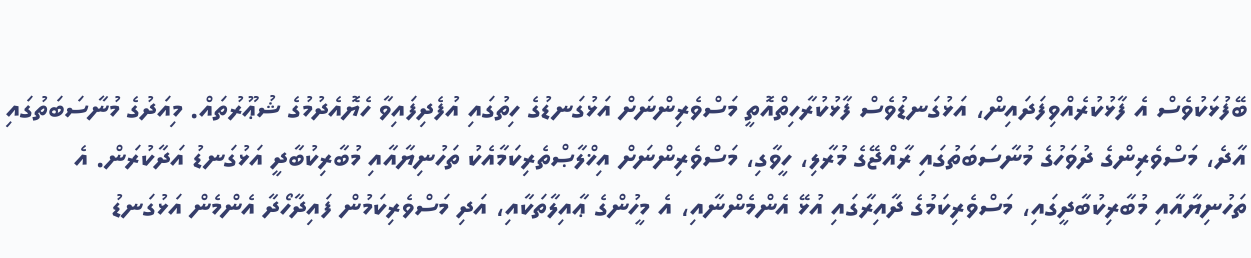ބޭފުޅަކުވެސް އެ ފާޅުކުރެއްވިފަދައިން، އަޅުގަނޑުވެސް ފާޅުކުރާހިތްއޮތީ މަސްވެރިންނަށް އަޅުގަނޑުގެ ހިތުގައި އުފެދިފައިވާ ހެޔޮއެދުމުގެ ޝުޢޫރުތައް. މިއަދުގެ މުނާސަބަތުގައި އާދެ، މަސްވެރިންގެ ދުވަހުގެ މުނާސަބަތުގައި ރާއްޖޭގެ މުރާލި، ހީވާގި، މަސްވެރިންނަށް އިޚްލާޞްތެރިކަމާއެކު ތަހުނިޔާއާއި މުބާރިކުބާދީ އަޅުގަނޑު އަދާކުރަން. އެ ތަހުނިޔާއާއި މުބާރިކުބާދީގައި، މަސްވެރިކަމުގެ ދާއިރާގައި އުޅޭ އެންމެންނާއި، އެ މީހުންގެ ޢާއިލާތަކާއި، އަދި މަސްވެރިކަމުން ފައިދާހޯދާ އެންމެން އަޅުގަނޑު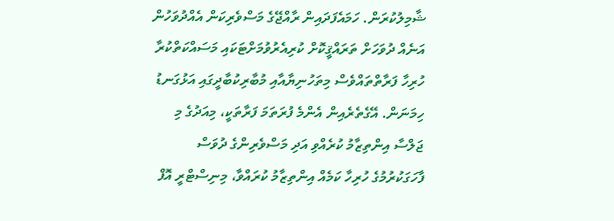ޝާމިލުކުރަން. ހަމައެފަދައިން ރާއްޖޭގެ މަސްވެރިކަން އެއްދުވަހުން އަނެއް ދުވަހަށް ތަރައްޤީކޮށް ކުރިއެރުވުމަށްޓަކައި މަސައްކަތްކުރާ ހުރިހާ ފަރާތްތައްވެސް މިތަހުނިޔާއާއި މުބާރިކުބާދީގައި އަޅުގަނޑު ހިމަނަން. އޭގެތެރެއިން އެންމެ ފުރަތަމަ ފަރާތަކީ، މިއަދުގެ މި ޖަލްސާ އިންތިޒާމު ކުރެއްވި އަދި މަސްވެރިންގެ ދުވަސް ފާހަގަކުރުމުގެ ހުރިހާ ކަމެއް އިންތިޒާމު ކުރައްވާ، މިނިސްޓްރީ އޮފް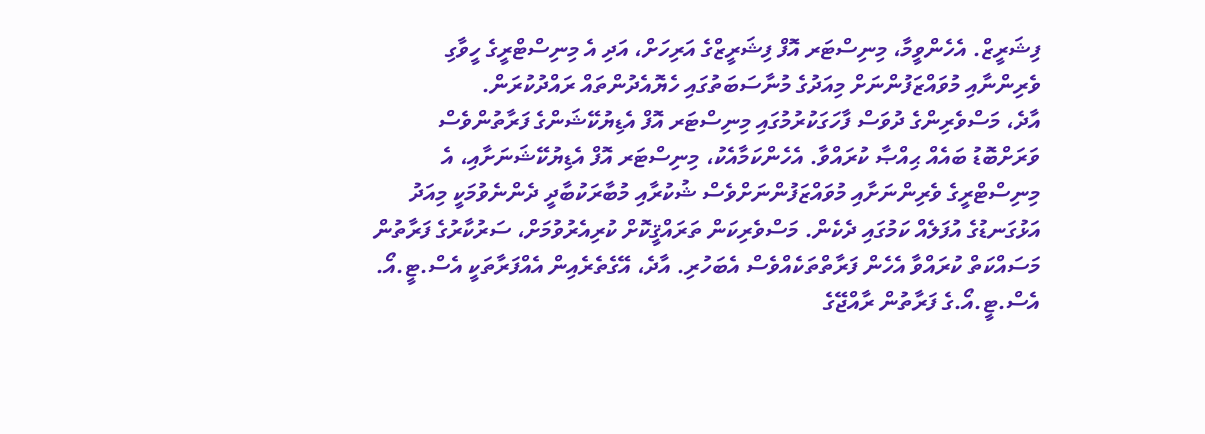ފިޝަރީޒް. އެހެންވީމާ، މިނިސްޓަރ އޮފް ފިޝަރީޒްގެ އަރިހަށް، އަދި އެ މިނިސްޓްރީގެ ހީވާގި ވެރިންނާއި މުވައްޒަފުންނަށް މިއަދުގެ މުނާސަބަތުގައި ހެޔޮއެދުންތައް ރައްދުކުރަން.
އާދެ، މަސްވެރިންގެ ދުވަސް ފާހަގަކުރުމުގައި މިނިސްޓަރ އޮފް އެޑިޔުކޭޝަންގެ ފަރާތުންވެސް ވަރަށްބޮޑު ބައެއް ޙިއްޞާ ކުރައްވާ. އެހެންކަމާއެކު، މިނިސްޓަރ އޮފް އެޑިޔުކޭޝަނަށާއި، އެ މިނިސްޓްރީގެ ވެރިންނަށާއި މުވައްޒަފުންނަށްވެސް ޝުކުރާއި މުބާރަކުބާދީ ދެންނެވުމަކީ މިއަދު އަޅުގަނޑުގެ އުފަލެއް ކަމުގައި ދެކެން. މަސްވެރިކަން ތަރައްޤީކޮށް ކުރިއެރުވުމަށް، ސަރުކާރުގެ ފަރާތުން މަސައްކަތް ކުރައްވާ އެހެން ފަރާތްތަކެއްވެސް އެބަހުރި. އާދެ، އޭގެތެރެއިން އެއްފަރާތަކީ އެސް.ޓީ.އޯ. އެސް.ޓީ.އޯ.ގެ ފަރާތުން ރާއްޖޭގެ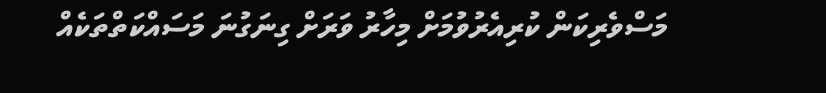މަސްވެރިކަން ކުރިއެރުވުމަށް މިހާރު ވަރަށް ގިނަގުނަ މަސައްކަތްތަކެއް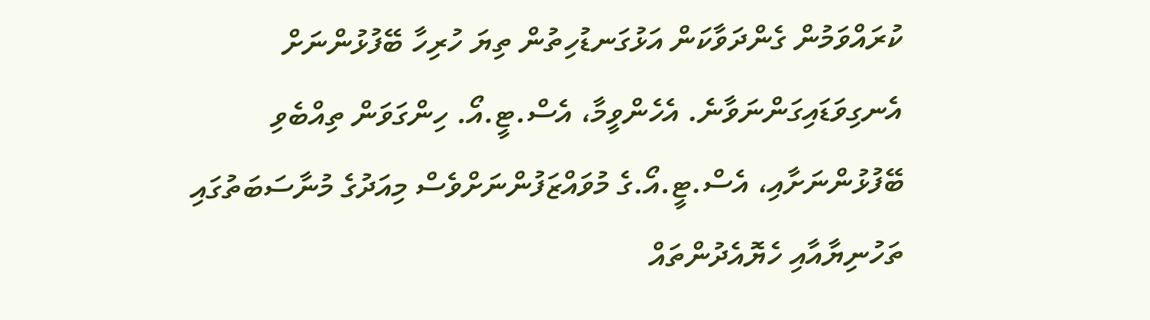ކުރައްވަމުން ގެންދަވާކަން އަޅުގަނޑުހިތުން ތިޔަ ހުރިހާ ބޭފުޅުންނަށް އެނގިވަޑައިގަންނަވާނެ. އެހެންވީމާ، އެސް.ޓީ.އޯ. ހިންގަވަން ތިއްބެވި ބޭފުޅުންނަށާއި، އެސް.ޓީ.އޯ.ގެ މުވައްޒަފުންނަށްވެސް މިއަދުގެ މުނާސަބަތުގައި ތަހުނިޔާއާއި ހެޔޮއެދުންތައް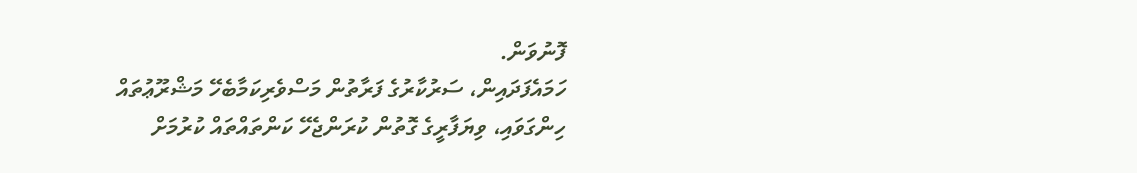ފޮނުވަން.
ހަމައެފަދައިން، ސަރުކާރުގެ ފަރާތުން މަސްވެރިކަމާބެހޭ މަޝްރޫޢުތައް ހިންގަވައި، ވިޔަފާރީގެ ގޮތުން ކުރަންޖެހޭ ކަންތައްތައް ކުރުމަށް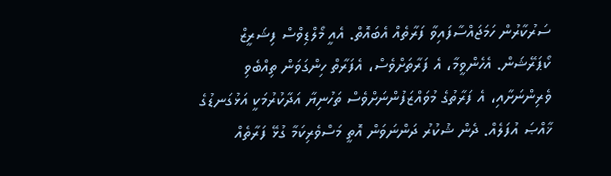ސަރުކާރުން ހަމަޖައްސާފައިވާ ފަރާތެއް އެބައޮތް. އެއީ މޯލްޑިވްސް ފިޝަރީޒް ކޯޕަރޭޝަން. އެހެންވީމާ، އެ ފަރާތަށްވެސް، އެފަރާތް ހިންގަވަން ތިއްބެވި ވެރިންނަށާއި، އެ ފަރާތުގެ މުވައްޒަފުންނަށްވެސް ތަހުނިޔާ އަދާކުރުމަކީ އަޅުގަނޑުގެ ޚާއްޞަ އުފަލެއް. ދެން ޝުކުރު ދަންނަވަން އޮތީ މަސްވެރިކަމާ ގުޅޭ ފަރާތެއް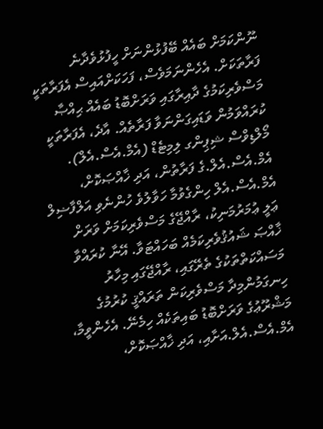ނޫންކަމަށް ބައެއް ބޭފުޅުންނަށް ހީފުޅުވެދާނެ ފަރާތަކަށް. އެހެންނަމަވެސް، ފަހަކަށްއައިސް އެފަރާތަކީ މަސްވެރިކަމުގެ ދާއިރާގައި ވަރަށްބޮޑު ބައެއް ޙިއްޞާ ކުރައްވަމުން ވަޑައިގަންނަވާ ފަރާތެއް. އާދެ، އެފަރާތަކީ މޯލްޑިވްސް ޝިޕިންގ ލިމިޓެޑް (އެމް.އެސް.އެލް). އެމް.އެސް.އެލް.ގެ ފަރާތުން، އަދި ޚާއްޞަކޮށް، އެމް.އެސް.އެލް ހިންގެވުމާ ހަވާލުވެ ހުންނެވި އަލްފާޟިލް ޢަލީ ޢުމަރުމަނިކު، ރާއްޖޭގެ މަސްވެރިކަމަށް ވަރަށް ޚާއްޞަ ޝައުޤުވެރިކަމެއް ބަހައްޓަވާ. އޭނާ ކުރައްވާ މަސައްކަތްތަކުގެ ތެރޭގައި، ރާއްޖޭގައި މިހާރު ހިނގަމުންމިދާ މަސްވެރިކަން ތަރައްޤީ ކުރުމުގެ މަޝްރޫޢުގެ ވަރަށްބޮޑު ބައިތަކެއް ހިމެނޭ. އެހެންވީމާ، އެމް.އެސް.އެލް.އަށާއި، އަދި ޚާއްޞަކޮށް،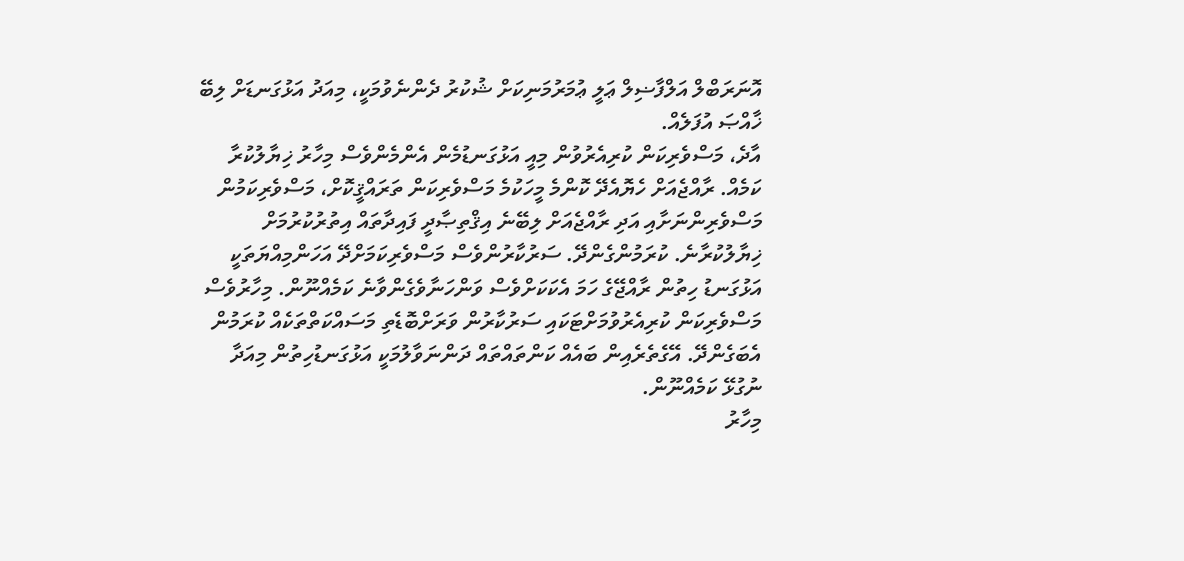އޮނަރަބްލް އަލްފާޟިލް ޢަލީ ޢުމަރުމަނިކަށް ޝުކުރު ދެންނެވުމަކީ، މިއަދު އަޅުގަނޑަށް ލިބޭ ޚާއްޞަ އުފަލެއް.
އާދެ، މަސްވެރިކަން ކުރިއެރުވުން މިއީ އަޅުގަނޑުމެން އެންމެންވެސް މިހާރު ޚިޔާލުކުރާ ކަމެއް. ރާއްޖެއަށް ހެޔޮއެދޭ ކޮންމެ މީހަކުމެ މަސްވެރިކަން ތަރައްޤީކޮށް، މަސްވެރިކަމުން މަސްވެރިންނަށާއި އަދި ރާއްޖެއަށް ލިބޭނެ އިޤްތިޞާދީ ފައިދާތައް އިތުރުކުރުމަށް ޚިޔާލުކުރާނެ. ކުރަމުންގެންދޭ. ސަރުކާރުންވެސް މަސްވެރިކަމަށްދޭ އަހަންމިއްޔަތަކީ އަޅުގަނޑު ހިތުން ރާއްޖޭގެ ހަމަ އެކަކަށްވެސް ވަންހަނާވެގެންވާނެ ކަމެއްނޫން. މިހާރުވެސް މަސްވެރިކަން ކުރިއެރުވުމަށްޓަކައި ސަރުކާރުން ވަރަށްބޮޑެތި މަސައްކަތްތަކެއް ކުރަމުން އެބަގެންދޭ. އޭގެތެރެއިން ބައެއް ކަންތައްތައް ދަންނަވާލުމަކީ އަޅުގަނޑުހިތުން މިއަދާ ނުގުޅޭ ކަމެއްނޫން.
މިހާރު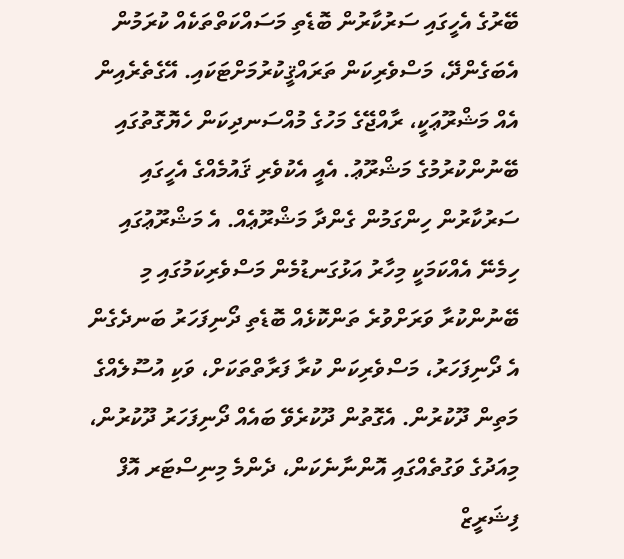ބޭރުގެ އެހީގައި ސަރުކާރުން ބޮޑެތި މަސައްކަތްތަކެއް ކުރަމުން އެބަގެންދޭ، މަސްވެރިކަން ތަރައްޤީކުރުމަށްޓަކައި. އޭގެތެރެއިން އެއް މަޝްރޫޢަކީ، ރާއްޖޭގެ މަހުގެ މުއްސަނދިކަން ހެޔޮގޮތުގައި ބޭނުންކުރުމުގެ މަޝްރޫޢު. އެއީ އެކުވެރި ޤައުމެއްގެ އެހީގައި ސަރުކާރުން ހިންގަމުން ގެންދާ މަޝްރޫޢެއް. އެ މަޝްރޫޢުގައި ހިމެނޭ އެއްކަމަކީ މިހާރު އަޅުގަނޑުމެން މަސްވެރިކަމުގައި މި ބޭނުންކުރާ ވަރަށްވުރެ ތަންކޮޅެއް ބޮޑެތި ދޯނިފަހަރު ބަނދެގެން އެ ދޯނިފަހަރު، މަސްވެރިކަން ކުރާ ފަރާތްތަކަށް، ވަކި އުސޫލެއްގެ މަތިން ދޫކުރުން. އެގޮތުން ދޫކުރެވޭ ބައެއް ދޯނިފަހަރު ދޫކުރުން، މިއަދުގެ ވަގުތެއްގައި އޮންނާނެކަން، ދެންމެ މިނިސްޓަރ އޮފް ފިޝަރީޒް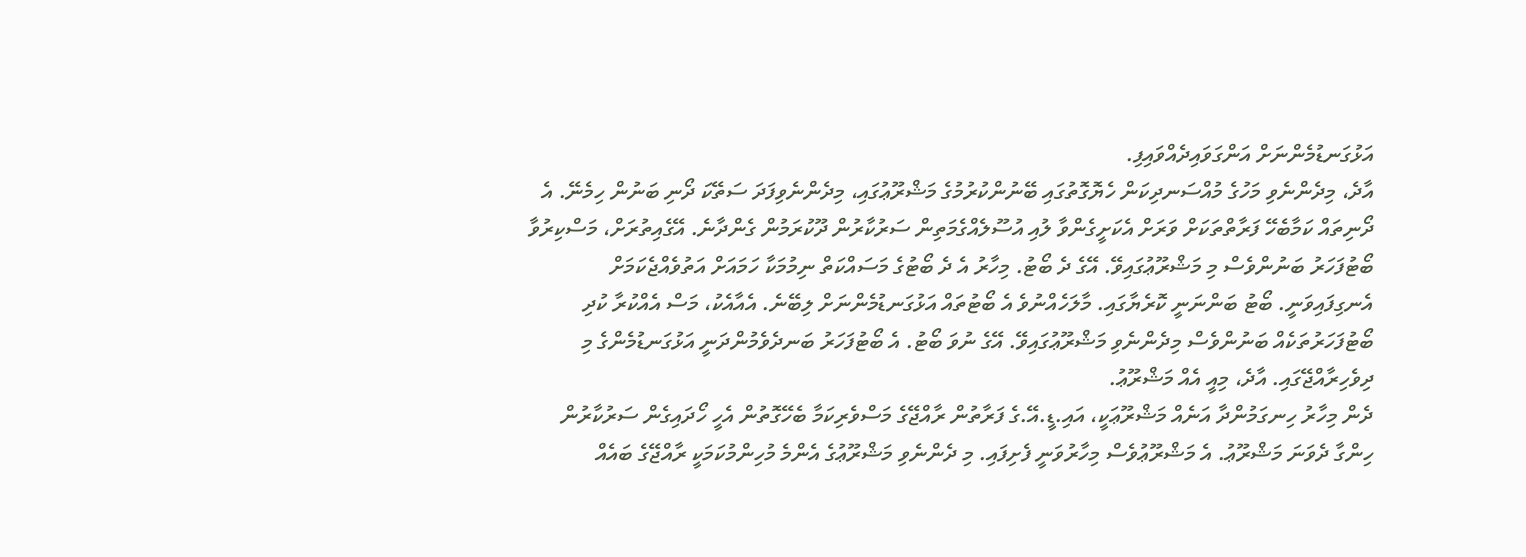އަޅުގަނޑުމެންނަށް އަންގަވައިދެއްވައިފި.
އާދެ، މިދެންނެވި މަހުގެ މުއްސަނދިކަން ހެޔޮގޮތުގައި ބޭނުންކުރުމުގެ މަޝްރޫޢުގައި، މިދެންނެވިފަދަ ސަތޭކަ ދޯނި ބަނުން ހިމެނޭ. އެ ދޯނިތައް ކަމާބެހޭ ފަރާތްތަކަށް ވަރަށް އެކަށީގެންވާ ލުއި އުސޫލެއްގެމަތިން ސަރުކާރުން ދޫކުރަމުން ގެންދާނެ. އޭގެއިތުރަށް، މަސްކިރުވާ ބޯޓުފަހަރު ބަނުންވެސް މި މަޝްރޫޢުގައިވޭ. އޭގެ ދެ ބޯޓު. މިހާރު އެ ދެ ބޯޓުގެ މަސައްކަތް ނިމުމަކާ ހަމައަށް އަތުވެއްޖެކަމަށް އެނގިފައިވަނީ. ބޯޓު ބަންނަނީ ކޮރެޔާގައި. މާލަހެއްނުވެ އެ ބޯޓުތައް އަޅުގަނޑުމެންނަށް ލިބޭނެ. އެއާއެކު، މަސް އެއްކުރާ ކުދި ބޯޓުފަހަރުތަކެއް ބަނުންވެސް މިދެންނެވި މަޝްރޫޢުގައިވޭ. އޭގެ ނުވަ ބޯޓު. އެ ބޯޓުފަހަރު ބަނދެވެމުންދަނީ އަޅުގަނޑުމެންގެ މި ދިވެހިރާއްޖޭގައި. އާދެ، މިއީ އެއް މަޝްރޫޢު.
ދެން މިހާރު ހިނގަމުންދާ އަނެއް މަޝްރޫޢަކީ، އައި.ޑީ.އޭ.ގެ ފަރާތުން ރާއްޖޭގެ މަސްވެރިކަމާ ބެހޭގޮތުން އެހީ ހޯދައިގެން ސަރުކާރުން ހިންގާ ދެވަނަ މަޝްރޫޢު. އެ މަޝްރޫޢުވެސް މިހާރުވަނީ ފެށިފައި. މި ދެންނެވި މަޝްރޫޢުގެ އެންމެ މުހިންމުކަމަކީ ރާއްޖޭގެ ބައެއް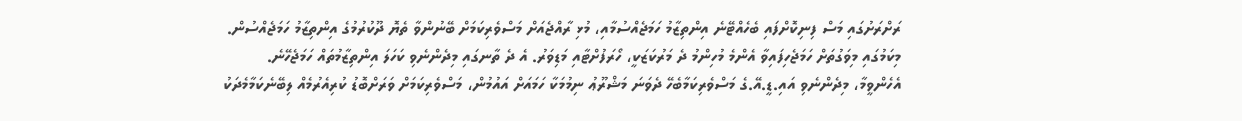ރަށްރަށުގައި މަސް ފިނިކޮށްފައި ބެހެއްޓޭނެ އިންތިޒާމު ހަމަޖެއްސުމާއި، މުޅި ރާއްޖެއަށް މަސްވެރިކަމަށް ބޭނުންވާ ތެޔޮ ދޫކުރުމުގެ އިންތިޒާމު ހަމަޖެއްސުން. މިކަމުގައި މިވަގުތަށް ހަމަޖެހިފައިވާ އެންމެ މުހިންމު ދެ މަރުކަޒަކީ، ހޯރަފުށްޓާއި މަޑިވަރު. އެ ދެ ތާނގައި މިދެންނެވި ކަހަލަ އިންތިޒާމުތައް ހަމަޖެހޭނެ.
އެހެންވީމާ، މިދެންނެވި އައި.ޑީ.އޭ.ގެ މަސްވެރިކަމާބެހޭ ދެވަނަ މަޝްރޫޢު ނިމުމަކާ ހަމައަށް އައުމުން، މަސްވެރިކަމަށް ވަރަށްބޮޑު ކުރިއެރުމެއް ލިބޭނެކަމާމެދަކު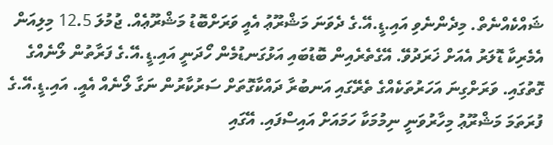ޝައްކެއްނެތް. މިދެންނެވި އައި.ޑީ.އޭ.ގެ ދެވަނަ މަޝްރޫޢު އެއީ ވަރަށްބޮޑު މަޝްރޫޢެއް. ޖުމުލަ 12.5 މިލިއަން އެމެރިކާ ޑޮލަރު އެއަށް ޚަރަދުވޭ. އޭގެތެރެއިން ބޮޑުބައި އަޅުގަނޑުމެން ހޯދަނީ އައި.ޑީ.އޭ.ގެ ފަރާތުން ލޯނެއްގެ ގޮތުގައި. ވަރަށްގިނަ އަހަރުތަކެއްގެ ތެރޭގައި އަނބުރާ ދައްކާގޮތަށް ސަރުކާރުން ނަގާ ލޯނެއް އެއީ. އައި.ޑީ.އޭ.ގެ ފުރަތަމަ މަޝްރޫޢު މިހާރުވަނީ ނިމުމަކާ ހަމައަށް އައިސްފައި. އޭގައި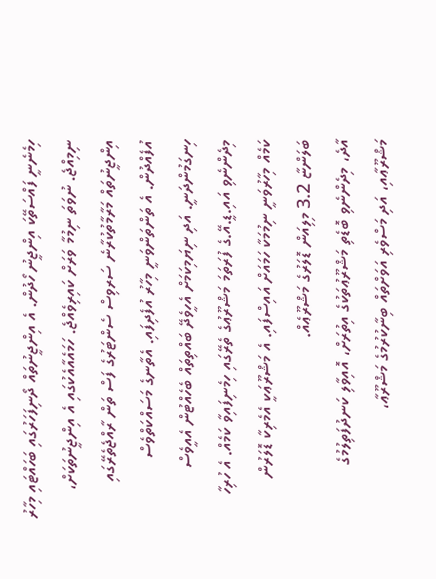ހިމެނެނީ ފައްސަތޭކަ އިންޖީނު ހޯދުން. އެ އިންޖީނުތައް ދޯނިފަހަރުގައި ބަހައްޓައި މިހާރު ނިމިއްޖެ. ނުވަތަ ނިމުމާ ވަރަށް ކައިރިވެއްޖެ. ހަމައެއާއެކުގައި އެ އިންޖީނުތަކަށް، އިންޖީނުތައް މަރާމާތުކުރާނެ ސަރވިސް ސެންޓަރުގެ ފަސް ތަން ރާއްޖެތެރޭގައި އުފެއްދުން. އެ ތަންތަންވަނީ މިހާރު އުފެދިފައި. އެތާނގެ މަސައްކަތްވެސް ހިނގަމުންދަނީ. އަދި ނިޔަމިކަމަށް އެހީވެދޭ ބައްތިތައް ބެހެއްޓުން އެއީވެސް މިދެންނެވި އައި.ޑީ.އޭ.ގެ ފުރަތަމަ މަޝްރޫޢުގެ ތެރޭގައި ހިމެނިފައިވާ ކަމެއް. އެ ހުރިހާ ކަމެއް މިހާރުވަނީ ނިމުމަކާ ހަމައަށް އައިސްފައި. އެ މަޝްރޫޢަކީ އެމެރިކާ ޑޮލަރުން ބަލަންޏާ 3.2 މިލިއަން ޑޮލަރުގެ މަޝްރޫޢެއް.
އާދެ، މިދެންނެވި ބޮޑެތި މަޝްރޫޢުތަކުގެ އިތުރަށް، އޮއިވާލި ކަނދުފަތިލުމުގެ މަޝްރޫޢާއި، އަދި މަސްވެރި އަވަށްތައް ބިނާކުރުމުގެ މަޝްރޫޢާ،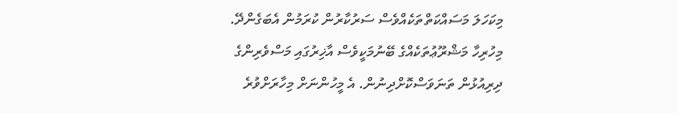މިކަހަލަ މަސައްކަތްތަކެއްވެސް ސަރުކާރުން ކުރަމުން އެބަގެންދޭ. މިހުރިހާ މަޝްރޫޢުތަކެއްގެ ބޭނުމަކީވެސް އާޚިރުގައި މަސްވެރިންގެ ދިރިއުޅުން ތަނަވަސްކޮށްދިނުން. އެ މީހުންނަށް މިހާރަށްވުރެ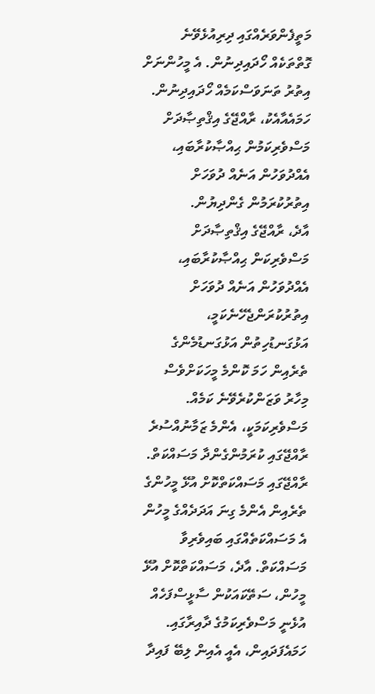މަތީފެންވަރެއްގައި ދިރިއުޅެވޭނެ ގޮތްތަކެއް ހޯދައިދިނުން. އެ މީހުންނަށް އިތުރު ތަނަވަސްކަމެއް ހޯދައިދިނުން. ހަމައެއާއެކު، ރާއްޖޭގެ އިޤްތިޞާދަށް މަސްވެރިކަމުން ޙިއްޞާކުރާބައި، އެއްދުވަހުން އަނެއް ދުވަހަށް އިތުރުކުރަމުން ގެންދިޔުން.
އާދެ، ރާއްޖޭގެ އިޤްތިޞާދަށް މަސްވެރިކަން ޙިއްޞާކުރާބައި، އެއްދުވަހުން އަނެއް ދުވަހަށް އިތުރުކުރަންޖެހޭނެކަމީ، އަޅުގަނޑުހިތުން އަޅުގަނޑުމެންގެ ތެރެއިން ހަމަ ކޮންމެ މީހަކަށްވެސް މިހާރު ވަޒަންކުރެވޭނެ ކަމެއް. މަސްވެރިކަމަކީ، އެންމެ ޒަމާނުއްސުރެ ރާއްޖޭގައި ކުރަމުންގެންދާ މަސައްކަތް. ރާއްޖޭގައި މަސައްކަތްކޮށް އުޅޭ މީހުންގެ ތެރެއިން އެންމެ ގިނަ އަދަދެއްގެ މީހުން އެ މަސައްކަތެއްގައި ބައިވެރިވާ މަސައްކަތް. އާދެ، މަސައްކަތްކޮށް އުޅޭ މީހުން، ސަތޭކައަކުން ސާޅީސްފަހެއް އުޅެނީ މަސްވެރިކަމުގެ ދާއިރާގައި. ހަމައެފަދައިން، އެއީ އެއިން ލިބޭ ފައިދާ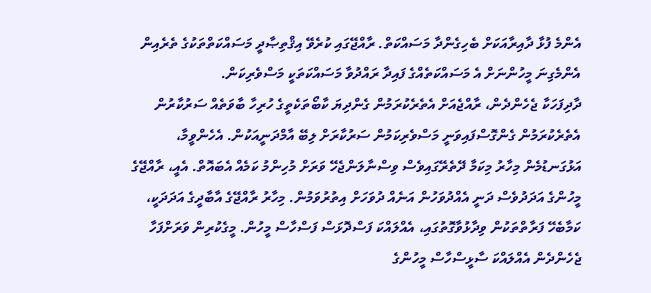އެންމެ ފުޅާ ދާއިރާއަކަށް ބެހިގެންދާ މަސައްކަތް. ރާއްޖޭގައި ކުރެވޭ އިޤްތިޞާދީ މަސައްކަތްތަކުގެ ތެރެއިން އެންމެގިނަ މީހުންނަށް އެ މަސައްކަތެއްގެ ފައިދާ ރައްދުވާ މަސައްކަތަކީ މަސްވެރިކަން.
ދާދިފަހަކާ ޖެހެންދެން، ރާއްޖެއަށް އެތެރެކުރަމުން ގެންދިޔަ ކާބޯތަކެތީގެ ހުރިހާ ބާވަތެއް ސަރުކާރުން އެތެރެކުރަމުން ގެންގޮސްފައިވަނީ މަސްވެރިކަމުން ސަރުކާރަށް ލިބޭ އާމްދަނީއަކުން. އެހެންވީމާ، އަޅުގަނޑުމެން މިހާރު މިކަމާ ދޭތެރޭގައިވެސް ވިސްނާލަންޖެހޭ ވަރަށް މުހިންމު ކަމެއް އެބައޮތް. އެއީ، ރާއްޖޭގެ މީހުންގެ އަދަދުވެސް ދަނީ އެއްދުވަހުން އަނެއް ދުވަހަށް އިތުރުވަމުން. މިހާރު ރާއްޖޭގެ އާބާދީގެ އަދަދަކީ، ކަމާބެހޭ ފަރާތްތަކުން ވިދާޅުވާގޮތުގައި، އެއްލައްކަ ފަސްދޮޅަސް ފަސްހާސް މީހުން. މީގެކުރިން ވަރަށްފަހާ ޖެހެންދެން އެއްލައްކަ ސާޅީސްހާސް މީހުންގެ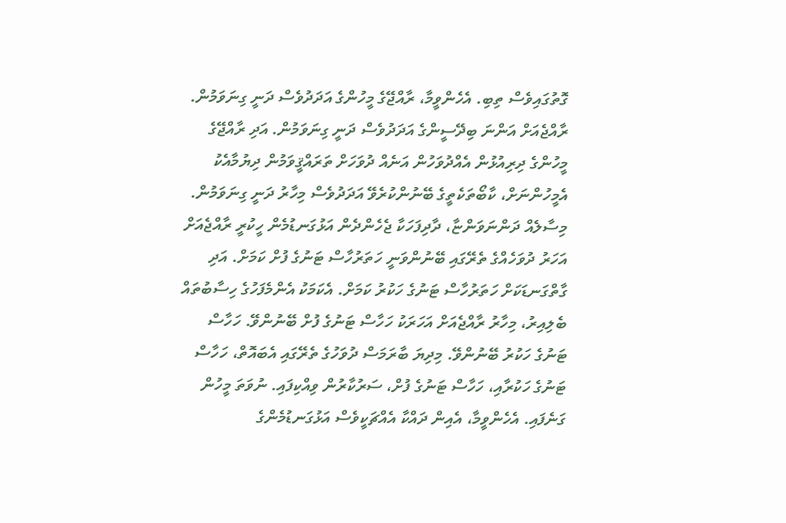ގޮތުގައިވެސް ތިބި. އެހެންވީމާ، ރާއްޖޭގެ މީހުންގެ އަދަދުވެސް ދަނީ ގިނަވަމުން. ރާއްޖެއަށް އަންނަ ބިދޭސީންގެ އަދަދުވެސް ދަނީ ގިނަވަމުން. އަދި ރާއްޖޭގެ މީހުންގެ ދިރިއުޅުން އެއްދުވަހުން އަނެއް ދުވަހަށް ތަރައްޤީވަމުން ދިޔުމާއެކު އެމީހުންނަށް، ކާބޯތަކެތީގެ ބޭނުންކުރެވޭ އަދަދުވެސް މިހާރު ދަނީ ގިނަވަމުން. މިސާލެއް ދަންނަވަންޏާ، ދާދިފަހަކާ ޖެހެންދެން އަޅުގަނޑުމެން ހީކުރީ ރާއްޖެއަށް އަހަރު ދުވަހެއްގެ ތެރޭގައި ބޭނުންވަނީ ހަތަރުހާސް ޓަނުގެ ފުށް ކަމަށް. އަދި ގާތްގަނޑަކަށް ހަތަރުހާސް ޓަނުގެ ހަކުރު ކަމަށް. އެކަމަކު އެންމެފަހުގެ ހިސާބުތައް ބެލިއިރު، މިހާރު ރާއްޖެއަށް އަހަރަކު ހަހާސް ޓަނުގެ ފުށް ބޭނުންވޭ. ހަހާސް ޓަނުގެ ހަކުރު ބޭނުންވޭ. މިދިޔަ ބާރަމަސް ދުވަހުގެ ތެރޭގައި އެބައޮތް، ހަހާސް ޓަނުގެ ހަކުރާއި، ހަހާސް ޓަނުގެ ފުށް، ސަރުކާރުން ވިއްކިފައި. ނުވަތަ މީހުން ގަނެފައި. އެހެންވީމާ، އެއިން ދައްކާ އެއްޗަކީވެސް އަޅުގަނޑުމެންގެ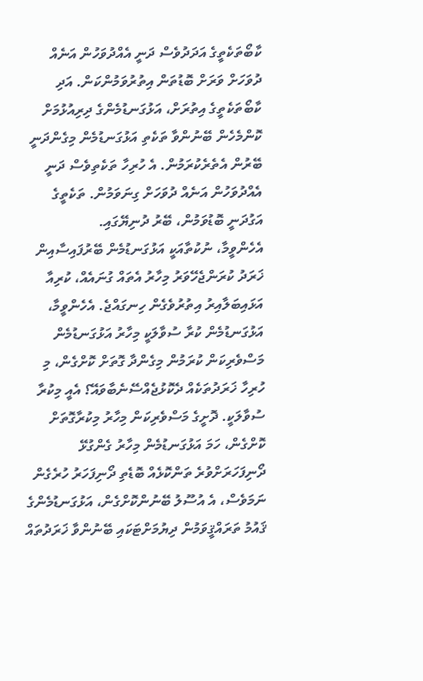ކާބޯތަކެތީގެ އަދަދުވެސް ދަނީ އެއްދުވަހުން އަނެއް ދުވަހަށް ވަރަށް ބޮޑުތަން އިތުރުވަމުންކަން. އަދި ކާބޯތަކެތީގެ އިތުރަށް، އަޅުގަނޑުމެންގެ ދިރިއުޅުމަށް ކޮންމެހެން ބޭނުންވާ ތަކެތި އަޅުގަނޑުމެން މިގެންދަނީ ބޭރުން އެތެރެކުރަމުން. އެ ހުރިހާ ތަކެތިވެސް ދަނީ އެއްދުވަހުން އަނެއް ދުވަހަށް ގިނަވަމުން. ތަކެތީގެ އަގުދަނީ ބޮޑުވަމުން، ބޭރު ދުނިޔޭގައި.
އެހެންވީމާ، ނުކުތާއަކީ އަޅުގަނޑުމެން ބޭރުފައިސާއިން ޚަރަދު ކުރަންޖެހޭވަރު މިހާރު އެތައް ގުނައެއް، ކުރިއާ އަޅައިބަލާއިރު އިތުރުވެގެން ހިނގައްޖެ. އެހެންވީމާ، އަޅުގަނޑުމެން ކުރާ ސުވާލަކީ މިހާރު އަޅުގަނޑުމެން މަސްވެރިކަން ކުރަމުން މިގެންދާ ގޮތަށް ކޮށްގެން، މި ހުރިހާ ޚަރަދުތަކެއް ދެކޮޅުޖެއްސޭނެބާވައޭ؟ އެއީ މިކުރާ ސުވާލަކީ. ދޮށީގެ މަސްވެރިކަން މިހާރު މިކުރާގޮތަށް ކޮށްގެން، ހަމަ އަޅުގަނޑުމެން މިހާރު ގެންގުޅޭ ދޯނިފަހަރަށްވުރެ ތަންކޮޅެއް ބޮޑެތި ދޯނިފަހަރު ހުރެގެން ނަމަވެސް، އެ އުސޫލު ބޭނުންކޮށްގެން، އަޅުގަނޑުމެންގެ ޤައުމު ތަރައްޤީވަމުން ދިޔުމަށްޓަކައި ބޭނުންވާ ޚަރަދުތައް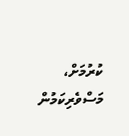ކުރުމަށް، މަސްވެރިކަމުން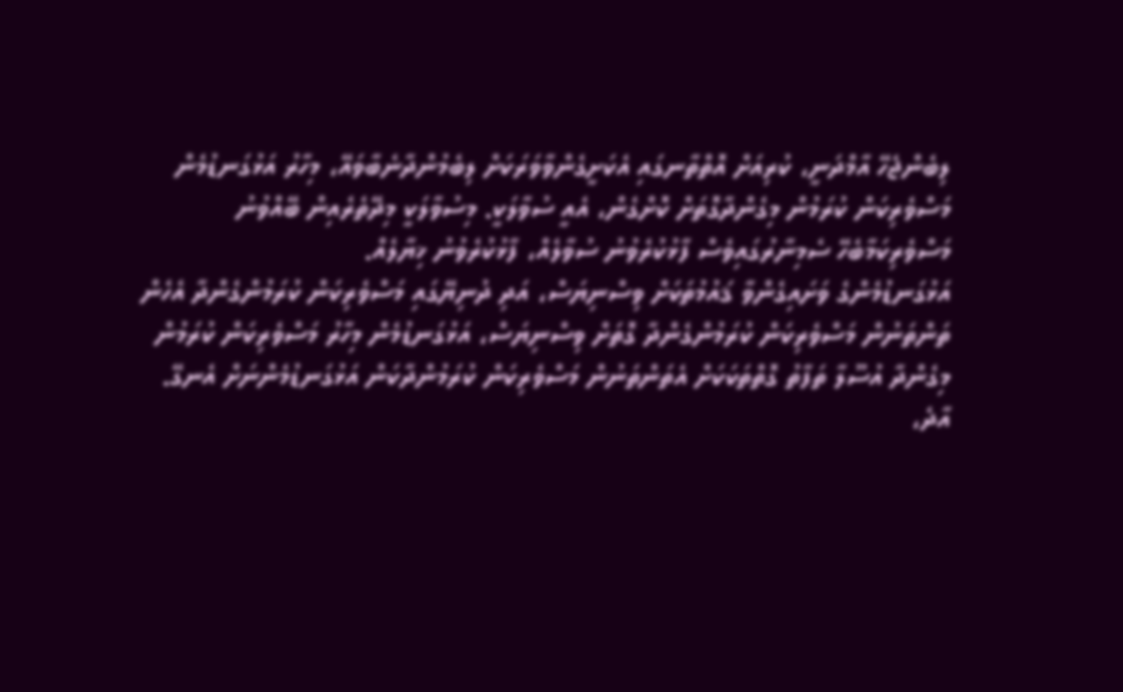ލިބެންޖެހޭ އާމްދަނީ، ކުރިއަށް އޮތްތާނގައި އެކަށީގެންވާވަރަކަށް ލިބެމުންދާނެބާވައޭ، މިހާރު އަޅުގަނޑުމެން މަސްވެރިކަން ކުރަމުން މިގެންދާގޮތަށް ކޮށްގެން، އެއީ ސުވާލަކީ. މިސުވާލަކީ މިދޭތެރެއިން ބޭއްވުނު މަސްވެރިކަމާބެހޭ ސެމިނާރުގައިވެސް ފާޅުކުރެވުނު ސުވާލެއް، ފާޅުކުރެވުނު ޚިޔާލެއް.
އަޅުގަނޑުމެންގެ ވަށައިގެންވާ ޤައުމުތަކަށް ވިސްނިޔަސް، އަދި ދުނިޔޭގައި މަސްވެރިކަން ކުރަމުންގެންދާ އެހެން ތަންތަނުން މަސްވެރިކަން ކުރަމުންގެންދާ ގޮތަށް ވިސްނިޔަސް، އަޅުގަނޑުމެން މިހާރު މަސްވެރިކަން ކުރަމުން މިގެންދާ އުސޫލާ ތަފާތު ގޮތްތަކަކަށް އެތަންތަނުން މަސްވެރިކަން ކުރަމުންދާކަން އަޅުގަނޑުމެންނަށް އެނގޭ.
އާދެ،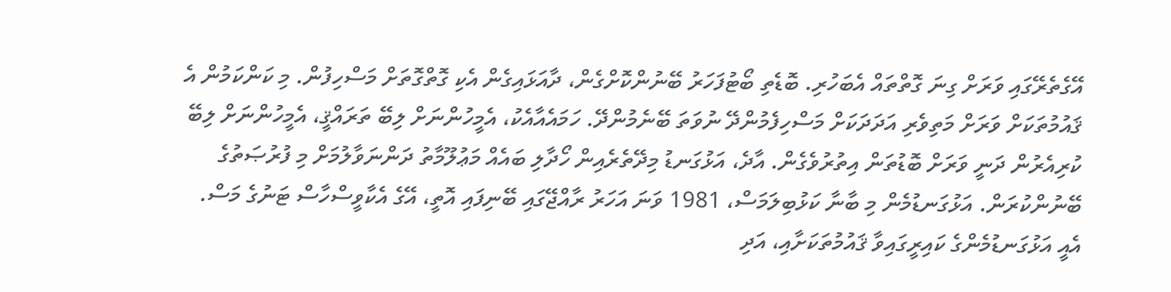އޭގެތެރޭގައި ވަރަށް ގިނަ ގޮތްތައް އެބަހުރި. ބޮޑެތި ބޯޓުފަހަރު ބޭނުންކޮށްގެން، ދާއަޅައިގެން އެކި ގޮތްގޮތަށް މަސްހިފުން. މި ކަންކަމުން އެ ޤައުމުތަކަށް ވަރަށް މަތިވެރި އަދަދަކަށް މަސްހިފެމުންދޭ ނުވަތަ ބޭނެމުންދޭ. ހަމައެއާއެކު، އެމީހުންނަށް ލިބޭ ތަރައްޤީ، އެމީހުންނަށް ލިބޭ ކުރިއެރުން ދަނީ ވަރަށް ބޮޑުތަން އިތުރުވެގެން. އާދެ، އަޅުގަނޑު މިދޭތެރެއިން ހޯދާލި ބައެއް މަޢުލޫމާތު ދަންނަވާލުމަށް މި ފުރުޞަތުގެ ބޭނުންކުރަން. އަޅުގަނޑުމެން މި ބާނާ ކަޅުބިލަމަސް، 1981 ވަނަ އަހަރު ރާއްޖޭގައި ބޭނިފައި އޮތީ، އޭގެ އެކާވީސްހާސް ޓަނުގެ މަސް. އެއީ އަޅުގަނޑުމެންގެ ކައިރީގައިވާ ޤައުމުތަކަށާއި، އަދި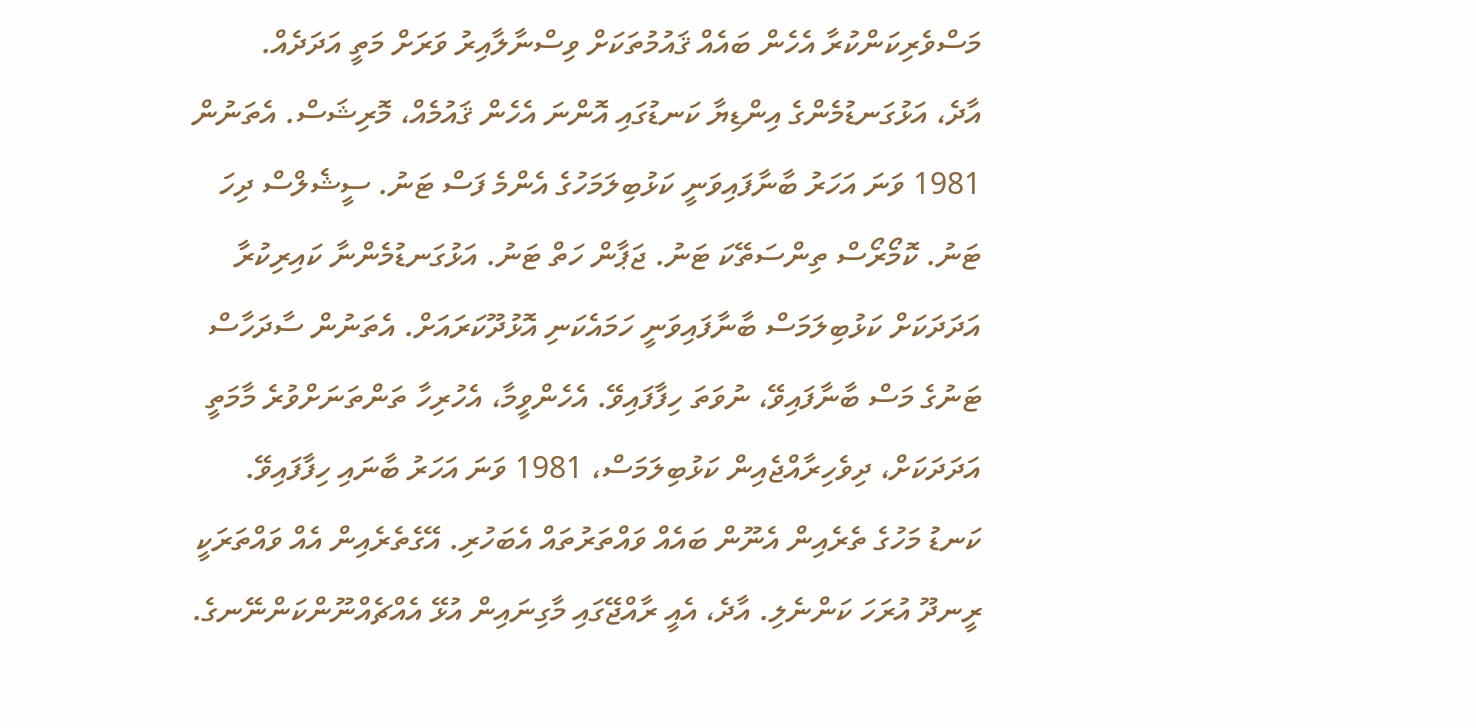މަސްވެރިކަންކުރާ އެހެން ބައެއް ޤައުމުތަކަށް ވިސްނާލާއިރު ވަރަށް މަތީ އަދަދެއް.
އާދެ، އަޅުގަނޑުމެންގެ އިންޑިޔާ ކަނޑުގައި އޮންނަ އެހެން ޤައުމެއް، މޮރިޝަސް. އެތަނުން 1981 ވަނަ އަހަރު ބާނާފައިވަނީ ކަޅުބިލަމަހުގެ އެންމެ ފަސް ޓަނު. ސީޝެލްސް ދިހަ ޓަނު. ކޮމޯރޯސް ތިންސަތޭކަ ޓަނު. ޖަޕާން ހަތް ޓަނު. އަޅުގަނޑުމެންނާ ކައިރިކުރާ އަދަދަކަށް ކަޅުބިލަމަސް ބާނާފައިވަނީ ހަމައެކަނި އޮޅުދޫކަރައަށް. އެތަނުން ސާދަހާސް ޓަނުގެ މަސް ބާނާފައިވޭ، ނުވަތަ ހިފާފައިވޭ. އެހެންވީމާ، އެހުރިހާ ތަންތަނަށްވުރެ މާމަތީ އަދަދަކަށް، ދިވެހިރާއްޖެއިން ކަޅުބިލަމަސް، 1981 ވަނަ އަހަރު ބާނައި ހިފާފައިވޭ. ކަނޑު މަހުގެ ތެރެއިން އެނޫން ބައެއް ވައްތަރުތައް އެބަހުރި. އޭގެތެރެއިން އެއް ވައްތަރަކީ ރީނދޫ އުރަހަ ކަންނެލި. އާދެ، އެއީ ރާއްޖޭގައި މާގިނައިން އުޅޭ އެއްޗެއްނޫންކަންނޭނގެ.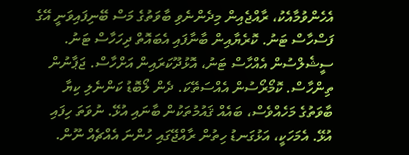އެހެންވުމާއެކު، ރާއްޖެއިން މިދެންނެވި ބާވަތުގެ މަސް ބޭނިފައިވަނީ އޭގެ ފަސްހާސް ޓަނު. ކޮރެޔާއިން ބާނާފައި އެބައޮތް ދިހަހާސް ޓަނު. ސީޝެލްސުން އެއްހާސް ޓަނު، އޮޅުދޫކަރައިން އަށްހާސް. ޖަޕާނުން ތިންހާސް. ކޮމޯރޯސުން އެއްސަތޭކަ. ދެން ލޯބޮޑު ކަންނެލި ކިޔާ ބާވަތުގެ މަހެއްވެސް، ބައެއް ޤައުމުތަކުން ބާނައި އުޅޭ. ނުވަތަ ހިފައި އުޅޭ. އެމަހަކީ، އަޅުގަނޑު ހިތުން ރާއްޖޭގައި ހުންނަ އެއްޗެއް ނޫން.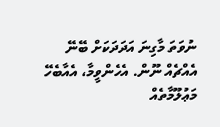ނުވަތަ މާގިނަ އަދަދަކަށް ބޭނޭ އެއްޗެއް ނޫން. އެހެންވީމާ، އެއާބެހޭ މަޢުލޫމާތެއް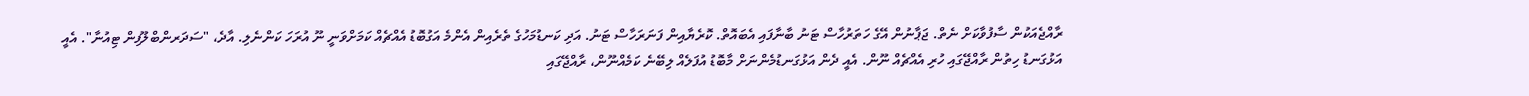ރާއްޖެއަކުން ސާފުވާކަށް ނެތް. ޖަޕާނުން އޭގެ ހަތަރުހާސް ޓަނު ބާނާފައި އެބައޮތް. ކޮރެޔާއިން ފަނަރަހާސް ޓަނު. އަދި ކަނޑުމަހުގެ ތެރެއިން އެންމެ އަގުބޮޑު އެއްޗެއް ކަމަށްވަނީ ނޫ އުރަހަ ކަންނެލި. އާދެ، "ސަދަރންބްލޫފިން ޓިއުނާ". އެއީ އަޅުގަނޑު ހިތުން ރާއްޖޭގައި ހުރި އެއްޗެއް ނޫން. އެއީ ދެން އަޅުގަނޑުމެންނަށް މާބޮޑު އުފަލެއް ލިބޭނެ ކަމެއްނޫން، ރާއްޖޭގައި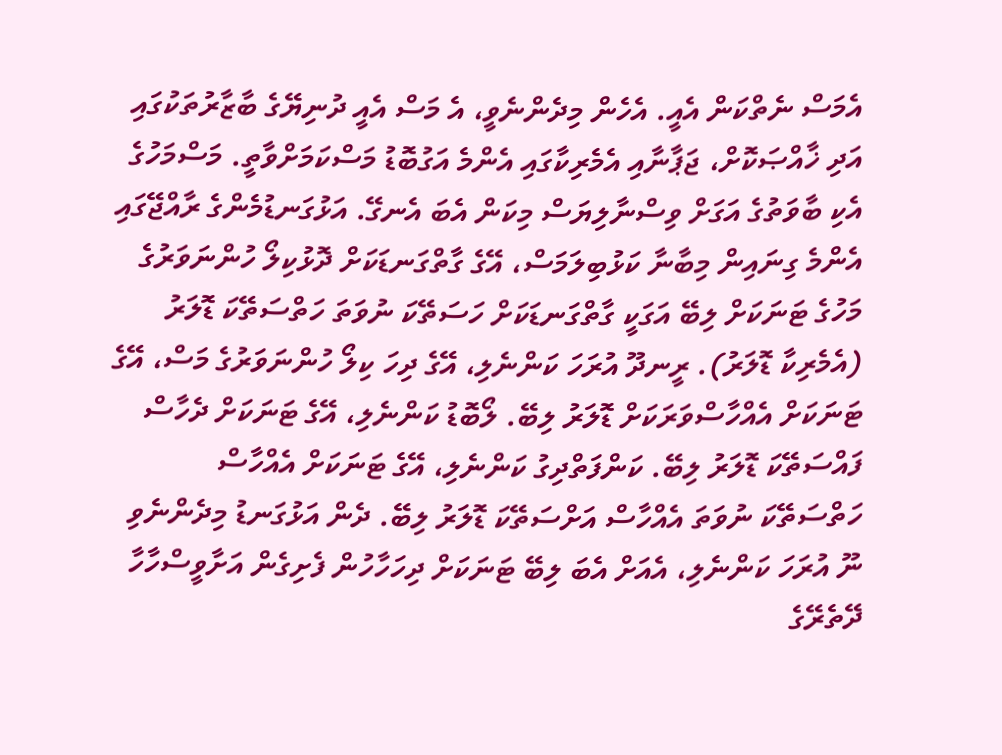އެމަސް ނެތްކަން އެއީ. އެހެން މިދެންނެވީ، އެ މަސް އެއީ ދުނިޔޭގެ ބާޒާރުތަކުގައި އަދި ޚާއްޞަކޮށް، ޖަޕާނާއި އެމެރިކާގައި އެންމެ އަގުބޮޑު މަސްކަމަށްވާތީ. މަސްމަހުގެ އެކި ބާވަތުގެ އަގަށް ވިސްނާލިޔަސް މިކަން އެބަ އެނގޭ. އަޅުގަނޑުމެންގެ ރާއްޖޭގައި އެންމެ ގިނައިން މިބާނާ ކަޅުބިލަމަސް، އޭގެ ގާތްގަނޑަކަށް ދޮޅުކިލޯ ހުންނަވަރުގެ މަހުގެ ޓަނަކަށް ލިބޭ އަގަކީ ގާތްގަނޑަކަށް ހަސަތޭކަ ނުވަތަ ހަތްސަތޭކަ ޑޮލަރު (އެމެރިކާ ޑޮލަރު). ރީނދޫ އުރަހަ ކަންނެލި، އޭގެ ދިހަ ކިލޯ ހުންނަވަރުގެ މަސް، އޭގެ ޓަނަކަށް އެއްހާސްވަރަކަށް ޑޮލަރު ލިބޭ. ލޯބޮޑު ކަންނެލި، އޭގެ ޓަނަކަށް ދެހާސް ފައްސަތޭކަ ޑޮލަރު ލިބޭ. ކަންފަތްދިގު ކަންނެލި، އޭގެ ޓަނަކަށް އެއްހާސް ހަތްސަތޭކަ ނުވަތަ އެއްހާސް އަށްސަތޭކަ ޑޮލަރު ލިބޭ. ދެން އަޅުގަނޑު މިދެންނެވި ނޫ އުރަހަ ކަންނެލި، އެއަށް އެބަ ލިބޭ ޓަނަކަށް ދިހަހާހުން ފެށިގެން އަށާވީސްހާހާ ދޭތެރޭގެ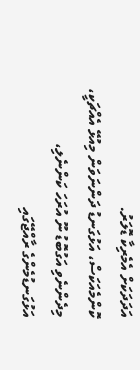އަދަދަކަށް އެމެރިކާ ޑޮލަރު.
ކޮންމެއަކަސް، އަޅުގަނޑު ދަންނަވަން މިއުޅޭ އެއްޗަކީ، މިދެންނެވި އަގުބޮޑު ނޫ އުރަހަ ކަންނެލި، އަޅުގަނޑުމެންގެ ރާއްޖޭގައި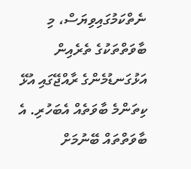ނެތްކަމުގައިވިޔަސް، މި ބާވަތްތަކުގެ ތެރެއިން އަޅުގަނޑުމެންގެ ރާއްޖޭގައި އުޅޭ ކިތަންމެ ބާވަތެއް އެބަހުރި. އެ ބާވަތްތައް ބޭނުމަށް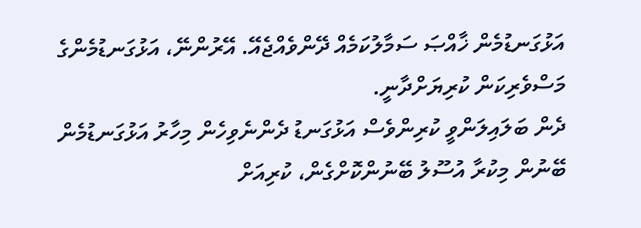އަޅުގަނޑުމެން ޚާއްޞަ ސަމާލުކަމެއް ދޭންވެއްޖެއޭ. އޭރުންނޭ، އަޅުގަނޑުމެންގެ މަސްވެރިކަން ކުރިޔަށްދާނީ.
ދެން ބަލައިލަންވީ ކުރިންވެސް އަޅުގަނޑު ދެންނެވިހެން މިހާރު އަޅުގަނޑުމެން ބޭނުން މިކުރާ އުސޫލު ބޭނުންކޮށްގެން، ކުރިއަށް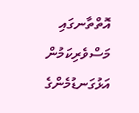އޮތްތާނގައި މަސްވެރިކަމުން އަޅުގަނޑުމެންގެ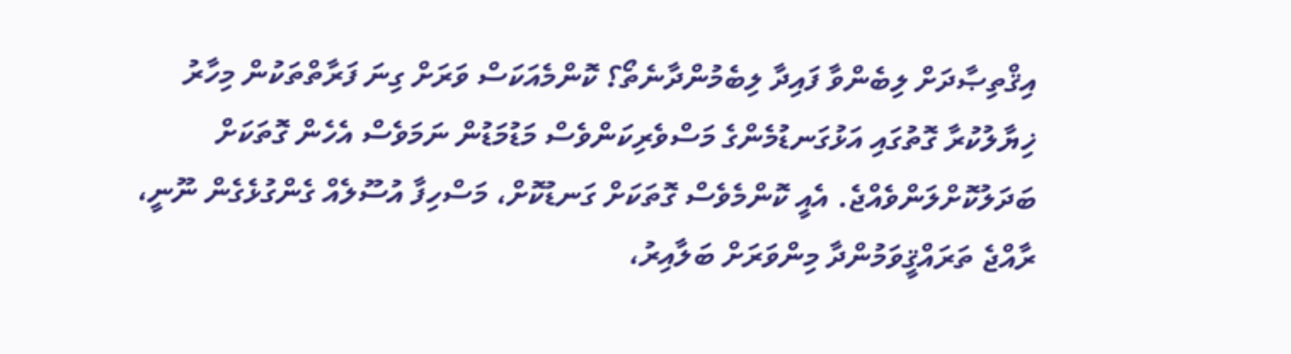އިޤްތިޞާދަށް ލިބެންވާ ފައިދާ ލިބެމުންދާނެތޯ؟ ކޮންމެއަކަސް ވަރަށް ގިނަ ފަރާތްތަކުން މިހާރު ޚިޔާލުކުރާ ގޮތުގައި އަޅުގަނޑުމެންގެ މަސްވެރިކަންވެސް މަޑުމަޑުން ނަމަވެސް އެހެން ގޮތަކަށް ބަދަލުކޮށްލަންވެއްޖެ. އެއީ ކޮންމެވެސް ގޮތަކަށް ގަނޑުކޮށް، މަސްހިފާ އުސޫލެއް ގެންގުޅެގެން ނޫނީ، ރާއްޖެ ތަރައްޤީވަމުންދާ މިންވަރަށް ބަލާއިރު،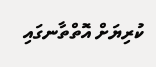ކުރިޔަށް އޮތްތާނގައި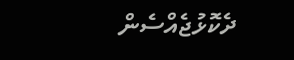ދެކޮޅުޖެއްސެން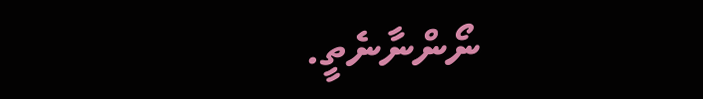ނޯންނާނެތީ.